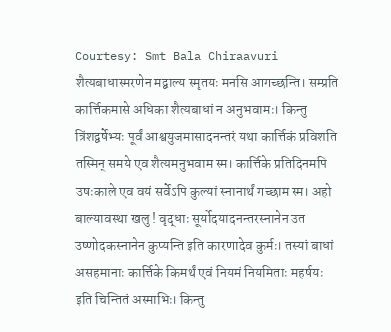Courtesy: Smt Bala Chiraavuri
शैत्यबाधास्मरणेन मद्बाल्य स्मृतयः मनसि आगच्छन्ति। सम्प्रति कार्त्तिकमासे अधिका शैत्यबाधां न अनुभवामः। किन्तु त्रिंशद्वर्षेभ्यः पूर्वं आश्वयुजमासादनन्तरं यथा कार्त्तिकं प्रविशति तस्मिन् समये एव शैत्यमनुभवाम स्म। कार्त्तिके प्रतिदिनमपि उषःकाले एव वयं सर्वेऽपि कुल्यां स्नानार्थं गच्छाम स्म। अहो बाल्यावस्था खलु ! वृद्धाः सूर्योदयादनन्तरस्नानेन उत उष्णोदकस्नानेन कुप्यन्ति इति कारणादेव कुर्मः। तस्यां बाधां असहमानाः कार्त्तिके किमर्थं एवं नियमं नियमिताः महर्षयः इति चिन्तितं अस्माभिः। किन्तु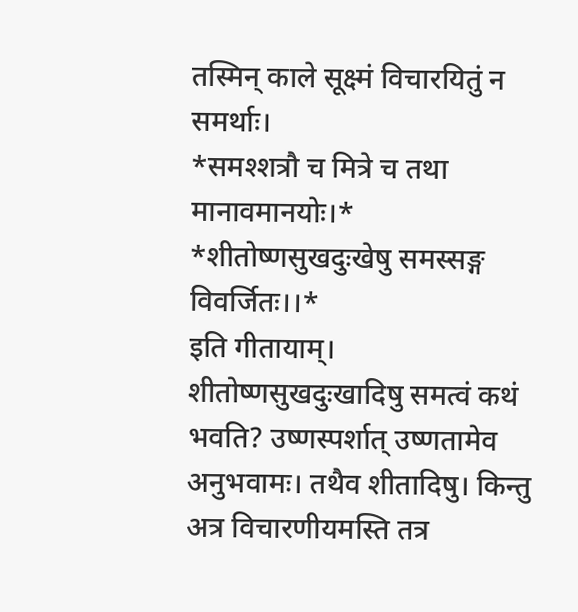तस्मिन् काले सूक्ष्मं विचारयितुं न समर्थाः।
*समश्शत्रौ च मित्रे च तथा मानावमानयोः।*
*शीतोष्णसुखदुःखेषु समस्सङ्ग विवर्जितः।।*
इति गीतायाम्।
शीतोष्णसुखदुःखादिषु समत्वं कथं भवति? उष्णस्पर्शात् उष्णतामेव अनुभवामः। तथैव शीतादिषु। किन्तु अत्र विचारणीयमस्ति तत्र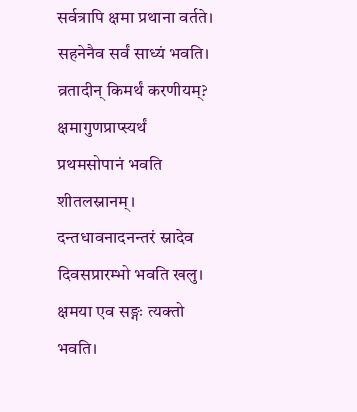सर्वत्रापि क्षमा प्रथाना वर्तते। सहनेनैव सर्वं साध्यं भवति। व्रतादीन् किमर्थं करणीयम्? क्षमागुणप्राप्स्यर्थं प्रथमसोपानं भवति शीतलस्नानम्। दन्तधावनादनन्तरं स्नादेव दिवसप्रारम्भो भवति खलु। क्षमया एव सङ्गः त्यक्तो भवति।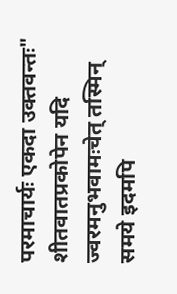परमाचार्यः एकदा उक्तवन्तः" शीतवातप्रकोपेन यदि ज्वरमनुभवामःचेत् तस्मिन् समये इदमपि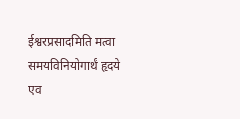ईश्वरप्रसादमिति मत्वा समयविनियोगार्थं हृदये एव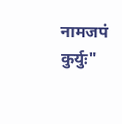नामजपं कुर्युः"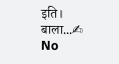इति।
बाला...✍
No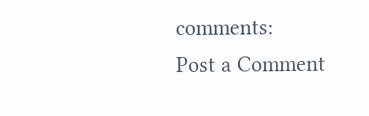comments:
Post a Comment